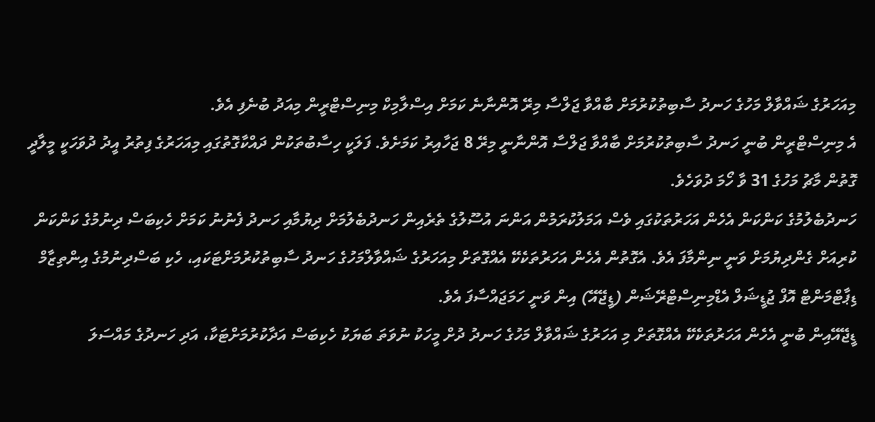މިއަހަރުގެ ޝައްވާލް މަހުގެ ހަނދު ސާބިތުކުރުމަށް ބާއްވާ ޖަލްސާ މިރޭ އޮންނާނެ ކަމަށް އިސްލާމިކް މިނިސްޓްރީން މިއަދު ބުނެފި އެވެ.
އެ މިނިސްޓްރީން ބުނީ ހަނދު ސާބިތުކުރުމަށް ބާއްވާ ޖަލްސާ އޮންނާނީ މިރޭ 8 ޖަހާއިރު ކަމަށެވެ. ފަލަކީ ހިސާބުތަކުން ދައްކާގޮތުގައި މިއަހަރުގެ ފިތުރު އީދު ދުވަހަކީ މީލާދީ ގޮތުން މާޗު މަހުގެ 31 ވާ ހޯމަ ދުވަހެވެ.
ހަނދުބެލުމުގެ ކަންކަން އެހެން އަހަރުތަކުގައި ވެސް އަމަލުކުރަމުން އަންނަ އުސޫލުގެ ތެރެއިން ހަނދުބެލުމަށް ދިޔުމާއި ހަނދު ފެނުނު ކަމަށް ހެކިބަސް ދިނުމުގެ ކަންކަން ކުރިއަށް ގެންދިޔުމަށް ވަނީ ނިންމާފަ އެވެ. އެގޮތުން އެހެން އަހަރުތަކެކޭ އެއްގޮތަށް މިއަހަރުގެ ޝައްވާލްމަހުގެ ހަނދު ސާބިތުކުރުމަށްޓަކައި، ހެކި ބަސްދިނުމުގެ އިންތިޒާމް ޑިޕާޓްމަންޓް އޮފް ޖުޑީޝަލް އެޑްމިނިސްޓްރޭޝަން (ޑީޖޭއޭ) އިން ވަނީ ހަމަޖައްސާފަ އެވެ.
ޑީޖޭއޭއިން ބުނީ އެހެން އަހަރުތަކެކޭ އެއްގޮތަށް މި އަހަރުގެ ޝައްވާލް މަހުގެ ހަނދު ދުށް މީހަކު ނުވަތަ ބަޔަކު ހެކިބަސް އަދާކުރުމަށްޓަކާ، އަދި ހަނދުގެ މައްސަލަ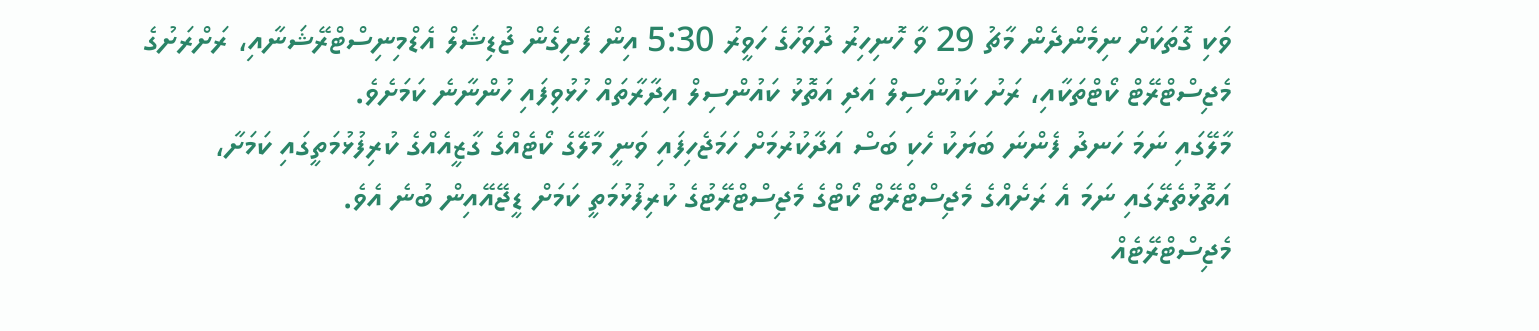ވަކި ގޮތަކަށް ނިމެންދެން މާޗު 29 ވާ ހޮނިހިރު ދުވަހުގެ ހަވީރު 5:30 އިން ފެށިގެން ޖުޑިޝަލް އެޑްމިނިސްޓްރޭޝަނާއި، ރަށްރަށުގެ މެޖިސްޓްރޭޓް ކޯޓްތަކާއި، ރަށު ކައުންސިލް އަދި އަތޮޅު ކައުންސިލް އިދާރާތައް ހުޅުވިފައި ހުންނާނެ ކަމަށެވެ.
މާލޭގައި ނަމަ ހަނދު ފެންނަ ބަޔަކު ހެކި ބަސް އަދާކުރުމަށް ހަމަޖެހިފައި ވަނީ މާލޭގެ ކޯޓެއްގެ ގާޒީއެއްގެ ކުރިފުޅުމަތީގައި ކަމަށާ، އަތޮޅުތެރޭގައި ނަމަ އެ ރަށެއްގެ މެޖިސްޓްރޭޓް ކޯޓްގެ މެޖިސްޓްރޭޓުގެ ކުރިފުޅުމަތީ ކަމަށް ޑީޖޭއޭއިން ބުނެ އެވެ.
މެޖިސްޓްރޭޓެއް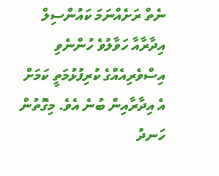ނެތް ރަށެއްނަމަ ކައުންސިލް އިދާރާއާ ހަވާލުވެ ހުންނެވި އިސްވެރިއެއްގެ ކުރިފުޅުމަތީ ކަމަށް އެ އިދާރާއިން ބުނެ އެވެ. މިގޮތުން ހަނދު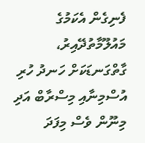ފެނިގެން އެކަމުގެ މައުލޫމާތުދޭއިރު، ގާތްގަނޑަކަށް ހަނދު ހުރި އުސްމިނާއި މިސްރާބް އަދި މިނޫން ވެސް މިފަދަ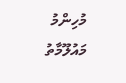މުހިންމު މައުލޫމާތު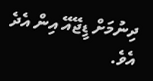ދިނުމަށް ޑީޖޭއޭ އިން އެދެ އެވެ.